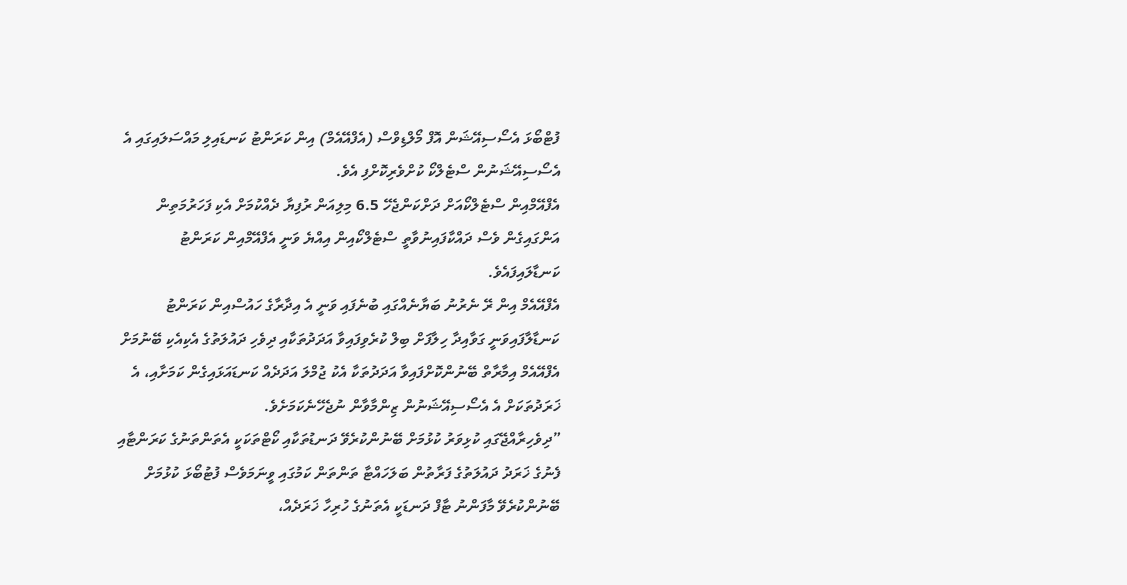ފުޓްބޯޅަ އެސޯސިއޭޝަން އޮފް މޯލްޑިވްސް (އެފްއޭއެމް) އިން ކަރަންޓު ކަނޑައިލި މައްސަލައިގައި އެ އެސޯސިއޭޝަނުން ސްޓެލްކޯ ކުށްވެރިކޮށްފި އެވެ.
އެފްއޭމްއިން ސްޓެލްކޯއަށް ދަށްކަންޖެހޭ 6.5 މިލިއަން ރުފިޔާ ދެއްކުމަށް އެކި ފަހަރުމަތިން އަންގައިގެން ވެސް ދައްކާފައިނުވާތީ ސްޓެލްކޯއިން އިއްޔެ ވަނީ އެފްއޭމްއިން ކަރަންޓު ކަނޑާލައިފައެވެ.
އެފްއޭއެމް އިން ރޭ ނެރުނު ބަޔާނެއްގައި ބުނެފައި ވަނީ އެ އިދާރާގެ ހައުސްއިން ކަރަންޓު ކަނޑާލާފައިވަނީ ގަވާއިދާ ހިލާފަށް ބިލް ކުރެވިފައިވާ އަދަދުތަކާއި ދިވެހި ދައުލަތުގެ އެކިއެކި ބޭނުމަށް އެފްއޭއެމް އިމާރާތް ބޭނުންކޮށްފައިވާ އަދަދުތަކާ އެކު ޖުމްލަ އަދަދެއް ކަނޑައަޅައިގެން ކަމަށާއި، އެ ޚަރަދުތަކަށް އެ އެސޯސިއޭޝަނުން ޒިންމާވާން ނުޖެހޭނެކަމަށެވެ.
”ދިވެހިރާއްޖޭގައި ކުޅިވަރު ކުޅުމަށް ބޭނުންކުރެވޭ ދަނޑުތަކާއި ކޯޓްތަކަކީ އެތަންތަނުގެ ކަރަންޓާއި ފެނުގެ ޚަރަދު ދައުލަތުގެ ފަރާތުން ބަލަހައްޓާ ތަންތަން ކަމުގައި ވީނަމަވެސް ފުޓުބޯޅަ ކުޅުމަށް ބޭނުންކުރެވޭ މާފަންނު ޓާފް ދަނޑަކީ އެތަނުގެ ހުރިހާ ޚަރަދެއް،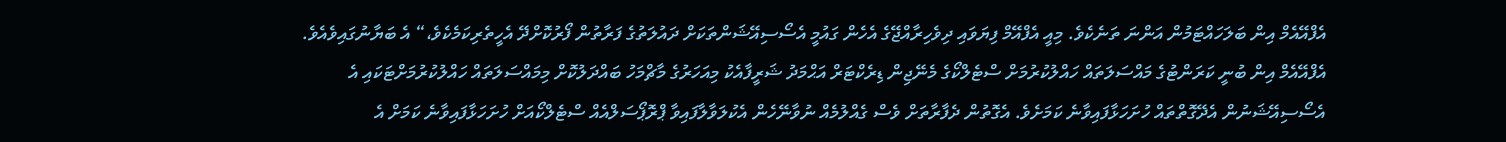އެފްއޭއެމް އިން ބަލަހައްޓަމުން އަންނަ ތަނެކެވެ. މިއީ އެފްއޭމް ފިޔަވައި ދިވެހިރާއްޖޭގެ އެހެން ގައުމީ އެސޯސިއޭޝަންތަކަށް ދައުލަތުގެ ފަރާތުން ފޯރުކޮށްދޭ އެހީތެރިކަމެކެވެ،“ އެ ބަޔާނުގައިވެއެވެ.
އެފްއޭއެމް އިން ބުނީ ކަރަންޓުގެ މައްސަލަތައް ހައްލުކުރުމަށް ސްޓެލްކޯގެ މެނޭޖިން ޑިރެކްޓަރް އަޙްމަދު ޝަރީފާއެކު މިއަހަރުގެ މާޗްމަހު ބައްދަލުކޮށް މިމައްސަލަތައް ހައްލުކުރުމަށްޓަކައި އެ އެސޯސިއޭޝަނުން އެދޭގޮތްތައް ހުށަހަޅާފައިވާނެ ކަމަށެވެ. އެގޮތުން ދެފާރާތަށް ވެސް ގެއްލުމެއް ނުވާނޭހެން އެކުލަވާލާފައިވާ ޕްރޮޕޯސަލްއެއް ސްޓެލްކޯއަށް ހުށަހަޅާފައިވާނެ ކަމަށް އެ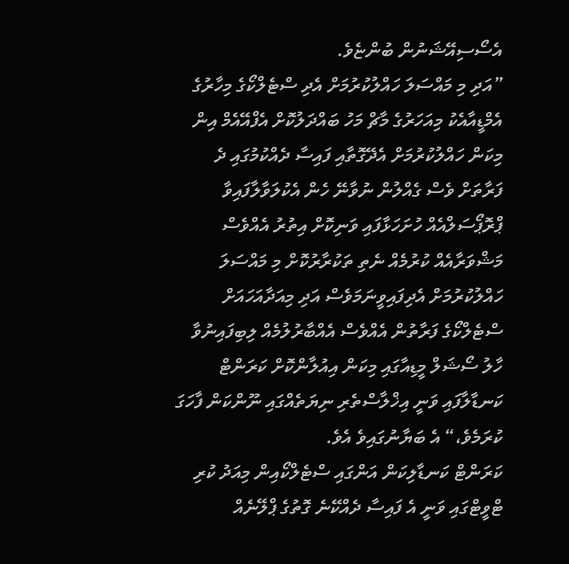އެސޯސިއޭޝަނުން ބުންޏެވެ.
”އަދި މި މައްސަލަ ހައްލުކުރުމަށް އެދި ސްޓެލްކޯގެ މިހާރުގެ އެމްޑީއާއެކު މިއަހަރުގެ މާޗް މަހު ބައްދަލުކޮށް އެފްއޭއެމް އިން މިކަން ހައްލުކުރުމަށް އެދޭގޮތާއި ފައިސާ ދެއްކުމުގައި ދެ ފަރާތަށް ވެސް ގެއްލުން ނުވާނޭ ހެން އެކުލަވާލާފައިވާ ޕްރޮޕޯސަލްއެއް ހުށަހަޅާފައި ވަނިކޮށް އިތުރު އެއްވެސް މަޝްވަރާއެއް ކުރުމެއް ނެތި ތަކުރާރުކޮށް މި މައްސަލަ ހައްލުކުރުމަށް އެދިފައިވީނަމަވެސް އަދި މިއަދާއަހައަށް ސްޓެލްކޯގެ ފަރާތުން އެއްވެސް އެއްބާރުލުމެއް ލިބިފައިނުވާ ހާލު ސޯޝަލް މީޑިއާގައި މިކަން އިއުލާންކޮށް ކަރަންޓް ކަނޑާލާފައި ވަނީ އިޚްލާސްތެރި ނިޔަތެއްގައި ނޫންކަން ފާހަގަ ކުރަމެވެ،“ އެ ބަޔާނުގައިވެ އެވެ.
ކަރަންޓް ކަނޑާލިކަން އަންގައި ސްޓެލްކޯއިން މިއަދު ކުރި ޓްވީޓްގައި ވަނީ އެ ފައިސާ ދެއްކޭނެ ގޮތުގެ ޕްލޭނެއް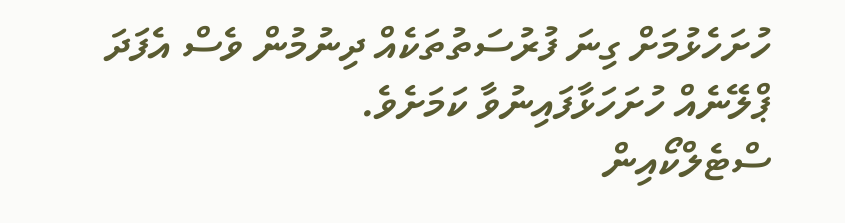ހުށަހެޅުމަށް ގިނަ ފުރުސަތުތަކެއް ދިނުމުން ވެސް އެފަދަ ޕްލޭނެއް ހުށަހަޅާފައިނުވާ ކަމަށެވެ.
ސްޓެލްކޯއިން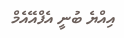އިއްޔެ ބުނީ އެފްއޭއެމް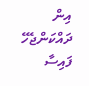އިން ދައްކަންޖެހޭ ފައިސާ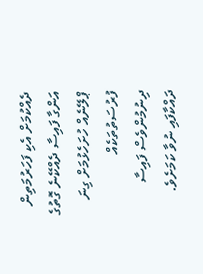ދެއްކުމަށް އެކި ފަހަރުމަތިން އަންގާ ފައިސާ ދެއްކޭނެ ގޮތުގެ ޕްލޭނެއް ހުށަހެޅުމަށް ގިނަ ފުރުސަތުތަކެއް ދިނުމުންވެސް ފައިސާ ދައްކާފައި ނުވާ ކަމަށެވެ.